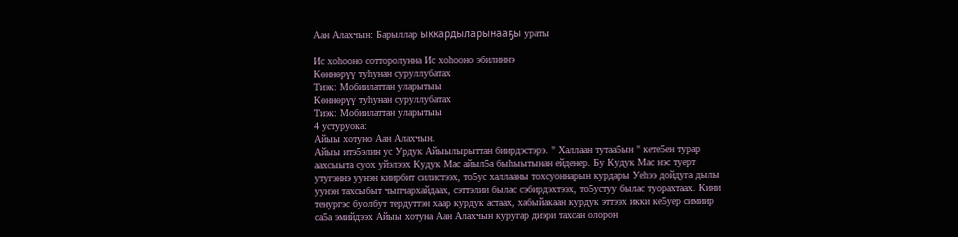Аан Алахчын: Барыллар ыккардыларынааҕы ураты

Ис хоһооно сотторолунна Ис хоһооно эбилиннэ
Көннөрүү туһунан суруллубатах
Тиэк: Мобиилаттан уларытыы
Көннөрүү туһунан суруллубатах
Тиэк: Мобиилаттан уларытыы
4 устуруока:
Айыы хотуно Аан Алахчын.
Айыы итэ5элин ус Урдук Айыылырыттан биирдэстэрэ. " Халлаан тутаа5ын " кете5ен турар аахсыыта суох уйэлээх Кудук Мас айыл5а быhыытынан ейденер. Бу Кудук Мас нэс туерт утугэннэ уунэн киирбит силистээх, то5ус халлааны тохсуоннарын курдары Уеhээ дойдуга дылы уунэн тахсыбыт чыпчархайдаах, сэттэлии былас сэбирдэхтээх, то5устуу былас туорахтаах. Кини тенургэс буолбут тердуттэн хаар курдук астаах, хабыйакаан курдук эттээх икки ке5уер симиир са5а эмийдээх Айыы хотуна Аан Алахчын куругар диэри тахсан олорон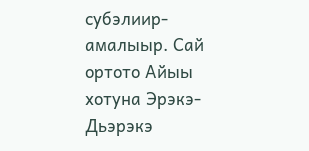субэлиир-амалыыр. Сай ортото Айыы хотуна Эрэкэ-Дьэрэкэ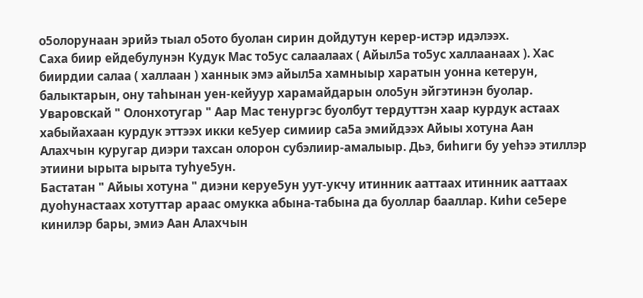о5олорунаан эрийэ тыал о5ото буолан сирин дойдутун керер-истэр идэлээх.
Саха биир ейдебулунэн Кудук Мас то5ус салаалаах ( Айыл5а то5ус халлаанаах ). Хас биирдии салаа ( халлаан ) ханнык эмэ айыл5а хамныыр харатын уонна кетерун, балыктарын, ону таhынан уен-кейуур харамайдарын оло5ун эйгэтинэн буолар.
Уваровскай " Олонхотугар " Аар Мас тенургэс буолбут тердуттэн хаар курдук астаах хабыйахаан курдук эттээх икки ке5уер симиир са5а эмийдээх Айыы хотуна Аан Алахчын куругар диэри тахсан олорон субэлиир-амалыыр. Дьэ, биhиги бу уеhээ этиллэр этиини ырыта ырыта туhуе5ун.
Бастатан " Айыы хотуна " диэни керуе5ун уут-укчу итинник ааттаах итинник ааттаах дуоhунастаах хотуттар араас омукка абына-табына да буоллар бааллар. Киhи се5ере кинилэр бары, эмиэ Аан Алахчын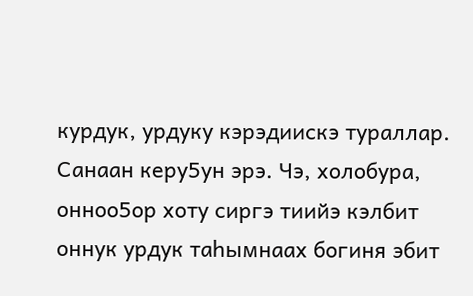курдук, урдуку кэрэдиискэ тураллар. Санаан керу5ун эрэ. Чэ, холобура, онноо5ор хоту сиргэ тиийэ кэлбит оннук урдук таhымнаах богиня эбит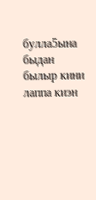булла5ына быдан былыр кини лаппа киэн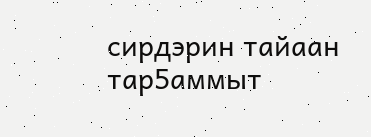сирдэрин тайаан тар5аммыт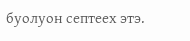буолуон септеех этэ.